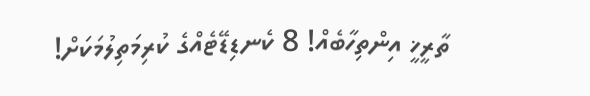ތާރީޚީ އިންތިހާބެއް! 8 ކެނޑިޑޭޓެއްގެ ކުރިމަތިލުމަކަށް!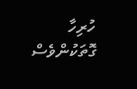ހުރިހާ ގޮތަކުންވެސް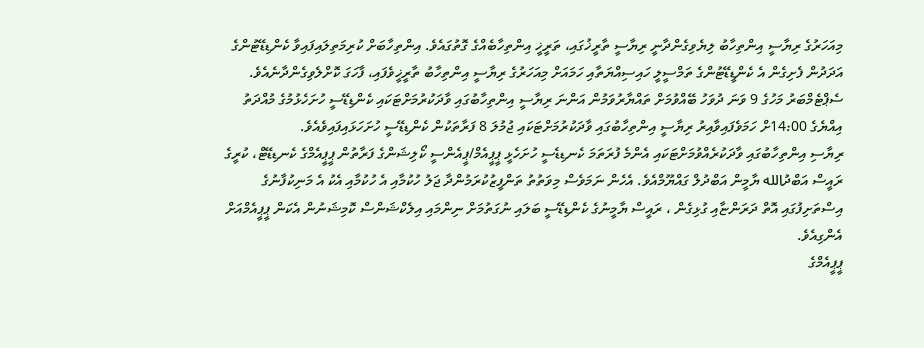މިއަހަރުގެ ރިޔާސީ އިންތިހާބު ލިޔެވިގެންދާނީ ރިޔާސީ ތާރީޚުގައި، ތަރީޚީ އިންތިހާބެއްގެ ގޮތުގައެވެ. އިންތިހާބަށް ކުރިމަތިލައިފައިވާ ކެންޑިޑޭޓުންގެ އަދަދުން ފެށިގެން އެ ކެންޑީޑޭޓުންގެ ތަމްސީލީ ހައިސިއްޔަތާއި ހަމައަށް މިއަހަރުގެ ރިޔާސީ އިންތިހާބު ތާރީޚީވެފައި، ފާހަގަ ކޮށްލެވިގެންދާނެއެވެ.
ސެޕްޓެމްބަރު މަހުގެ 9 ވަނަ ދުވަހު ބޭއްވުމަށް ތައްޔާރުވަމުން އަންނަ ރިޔާސީ އިންތިހާބުގައި ވާދަކުރުމަށްޓަކައި ކެންޑިޑޭސީ ހުށަހެޅުމުގެ މުއްދަތު އިއްޔެގެ 14:00ށް ހަމަވެފައިވާއިރު ރިޔާސީ އިންތިހާބުގައި ވާދަކުރުމަށްޓަކައި ޖުމުލަ 8 ފަރާތަކުން ކެންޑިޑޭސީ ހުށަހަޅައިފައިވެއެވެ.
ރިޔާސި އިންތިހާބުގައި ވާދަކުރެއްވުމަށްޓަކައި އެންމެ ފުރަތަމަ ކެނޑިޑެސީ ހުށަހެޅީ ޕީޕީއެމް/ޕީއެންސީ ކޯލިޝަންގެ ފަރާތުން ޕީޕީއެމްގެ ކެނޑިޑޭޓް، ކުރީގެ ރައީސް އަބްދުالله ޔާމީން އަބްދުލް ގައްޔޫމްއެވެ. އެހެން ނަމަވެސް މިވަތުތު ތަންފީޒުކުރަމުންދާ ޖަލު ހުކުމާއި އެ ހުކުމާއި އެކު އެ މަނިކުފާނުގެ އިސްތަށިފުގައި އޮތް ދަރަންޏާއި ގުޅިގެން ، ރައީސް ޔާމީނުގެ ކެންޑިޑޭސީ ބަލައި ނުގަތުމަށް ނިންމައި އިލެކްޝަންސް ކޮމިޝަނުން އެކަން ޕީޕީއެމްއަށް އެންގިއެވެ.
ޕީޕީއެމްގެ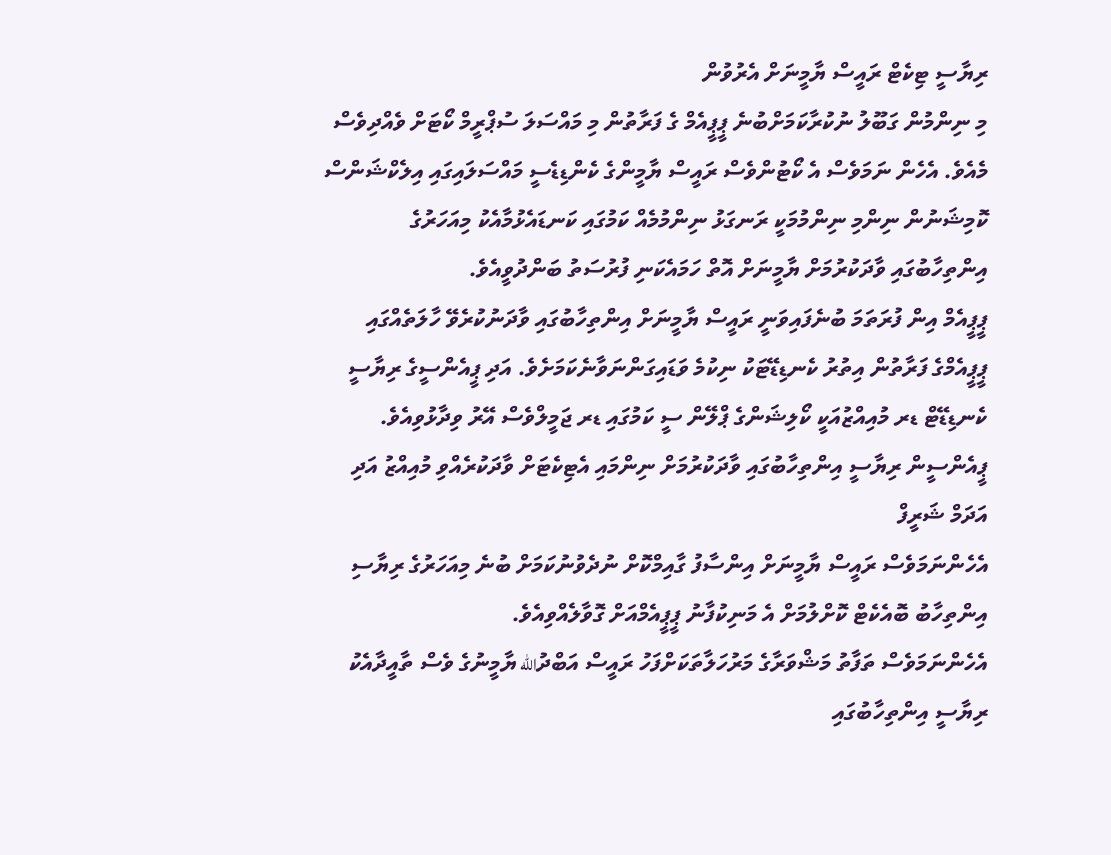ރިޔާސީ ޓިކެޓް ރައީސް ޔާމީނަށް އެރުވުން
މި ނިންމުން ގަބޫލު ނުކުރާކަމަށްބުނެ ޕީޕީއެމް ގެ ފަރާތުން މި މައްސަލަ ސުޕްރީމް ކޯޓަށް ވެއްދިވެސް މެއެވެ. އެހެން ނަމަވެސް އެ ކޯޓުންވެސް ރައީސް ޔާމީންގެ ކެންޑިޑެސީ މައްސަލައިގައި އިލެކްޝަންސް ކޮމިޝަނުން ނިންމި ނިންމުމަކީ ރަނގަޅު ނިންމުމެއް ކަމުގައި ކަނޑައެޅުމާއެކު މިއަހަރުގެ އިންތިހާބުގައި ވާދަކުރުމަށް ޔާމީނަށް އޮތް ހަމައެކަނި ފުރުސަތު ބަންދުވީއެވެ.
ޕީޕީއެމް އިން ފުރަތަމަ ބުނެފައިވަނީ ރައީސް ޔާމީނަށް އިންތިހާބުގައި ވާދަނުކުރެވޭ ހާލަތެއްގައި ޕީޕީއެމްގެ ފަރާތުން އިތުރު ކެނޑިޑޭޓަކު ނިކުމެ ވަޑައިގަންނަވާނެކަމަށެވެ. އަދި ޕީއެންސީގެ ރިޔާސީ ކެނޑިޑޭޓް ޑރ މުއިއްޒުއަކީ ކޯލިޝަންގެ ޕްލޭން ސީ ކަމުގައި ޑރ ޖަމީލްވެސް އޭރު ވިދާޅުވިއެވެ.
ޕީއެންސީން ރިޔާސީ އިންތިހާބުގައި ވާދަކުރުމަށް ނިންމައި އެޓިކެޓަށް ވާދަކުރެއްވި މުއިއްޒު އަދި އަދަމް ޝަރީފް
އެހެންނަމަވެސް ރައީސް ޔާމީނަށް އިންސާފު ގާއިމްކޮށް ނުދެވުނުކަމަށް ބުނެ މިއަހަރުގެ ރިޔާސި އިންތިހާބު ބޮއެކެޓް ކޮށްލުމަށް އެ މަނިކުފާނު ޕީޕީއެމްއަށް ގޮވާލެއްވިއެވެ.
އެހެންނަމަވެސް ތަފާތު މަޝްވަރާގެ މަރުހަލާތަކަށްފަހު ރައީސް އަބްދުالله ޔާމީނުގެ ވެސް ތާއީދާއެކު ރިޔާސީ އިންތިހާބުގައި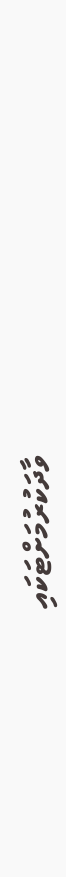ވާދަކުރުމަށްޓަކައި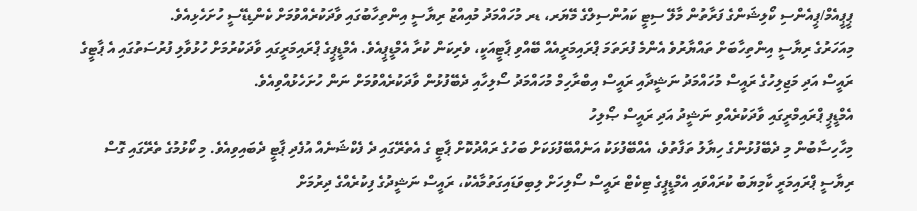ޕީޕީއެމް/ޕީއެންސި ކޯލިޝަންގެ ފަރާތުން މާލޭ ސިޓީ ކައުންސިލްގެ މޭޔަރ، ޑރ މުހައްމަދު މުއިއްޒު ރިޔާސީ އިންތިހާބުގައި ވާދަކުރެއްވުމަށް ކެންޑިޑޭސީ ހުށަހެޅިއެވެ.
މިއަހަރުގެ ރިޔާސީ އިންތިހާބަށް ތައްޔާރުވެ އެންމެ ފުރަތަމަ ޕްރައިމަރީއެއް ބޭއްވި ޕާޓީއަކީ، ވެރިކަން ކުރާ އެމްޑީޕީއެވެ. އެމްޑީޕީގެ ޕްރައިމަރީގައި ވާދަކުރުމަށް ހުޅުވާލި ފުރުސަތުގައި އެ ޕާޓީގެ ރައީސް އަދި މަޖިލިހުގެ ރައީސް މުހައްމަދު ނަޝީދާއި ރައީސް އިބްރާހިމް މުހައްމަދު ސޯލިހާއި ދެބޭފުޅުން ވާދަކުރެއްވުމަށް ނަން ހުށަހެޅުއްވިއެވެ.
އެމްޑީޕީ ޕްރައިމްރީގައި ވާދަކުރެއްވި ނަޝީދު އަދި ރައީސް ޞޯލިހު
މިހާހިސާބުން މި ދެބޭފުޅުންގެ ހިޔާލު ތަފާތުވެ، އެއްބޭފުޅަކު އަނެއްބޭފުޅަކަށް ބަހުގެ ރައްދުކޮށް ޕާޓީ ގެ އެތެރޭގައި ދެ ފެކްޝަނެއް އުފެދި ޕާޓީ ދެބައިވިއެވެ. މި ކޯޅުމުގެ ތެރޭގައި ގޮސް ރިޔާސީ ޕްރައިމަރީ ކާމިޔަބު ކުރައްވައި އެމްޑީޕީގެ ޓިކެޓް ރައީސް ސޯލިހަށް ލިބިވަޑައިގަތުމާއެކު، ރައީސް ނަޝީދުގެ ފިކުރެއްގެ ދިރުމަށް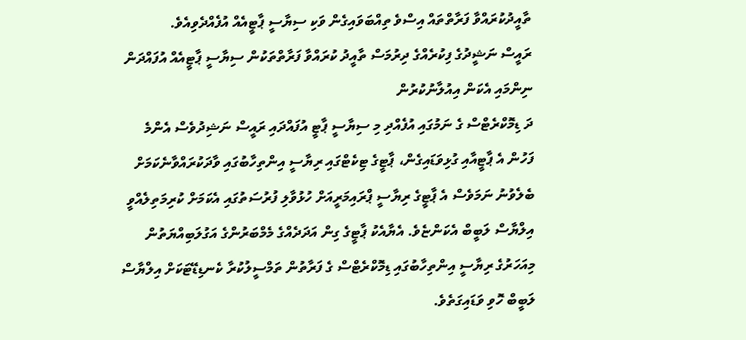ތާއީދުކުރައްވާ ފަރާތްތައް އިސްވެ ތިއްބަވައިގެން ވަކި ސިޔާސީ ޕާޓީއެއް އުފެއްދެވިއެވެ.
ރައީސް ނަޝީދުގެ ފިކުރެއްގެ ދިރުމަސް ތާއީދު ކުރައްވާ ފަރާތްތަކުން ސިޔާސީ ޕާޓީއެއް އުފައްދަން ނިންމައި އެކަން އިއުލާނުކުރުން
ދަ ޑިމޮކްރެޓްސް ގެ ނަމުގައި އުފެއްދި މި ސިޔާސީ ޕާޓީ އުފައްދައި ރައީސް ނަޝިދުވެސް އެންމެ ފަހުން އެ ޕާޓީއާއި ގުޅިވަޑައިގެން، ޕާޓީގެ ޓިކެޓްގައި ރިޔާސީ އިންތިހާބުގައި ވާދަކުރައްވާނެކަމަށް ބެލެވުނު ނަމަވެސް އެ ޕާޓީގެ ރިޔާސީ ޕްރައިމަރީއަށް ހުޅުވާލި ފުރުސަތުގައި އެކަމަށް ކުރިމަތިލެއްވީ އިލްޔާސް ލަބީބް އެކަންޏެވެ. އެޔާއެކު ޕާޓީގެ ގިން އަދަދެއްގެ މެމްބަރުންގެ އަގުލަބިއްޔަތުން މިއަހަރުގެ ރިޔާސީ އިންތިހާބުގައި ޑިމޮކްރެޓްސް ގެ ފަރާތުން ތަމްސީލުކުރާ ކެނޑިޑޭޓަކަށް އިލްޔާސް ލަބީބް ހޮވި ވަޑައިގަތެވެ.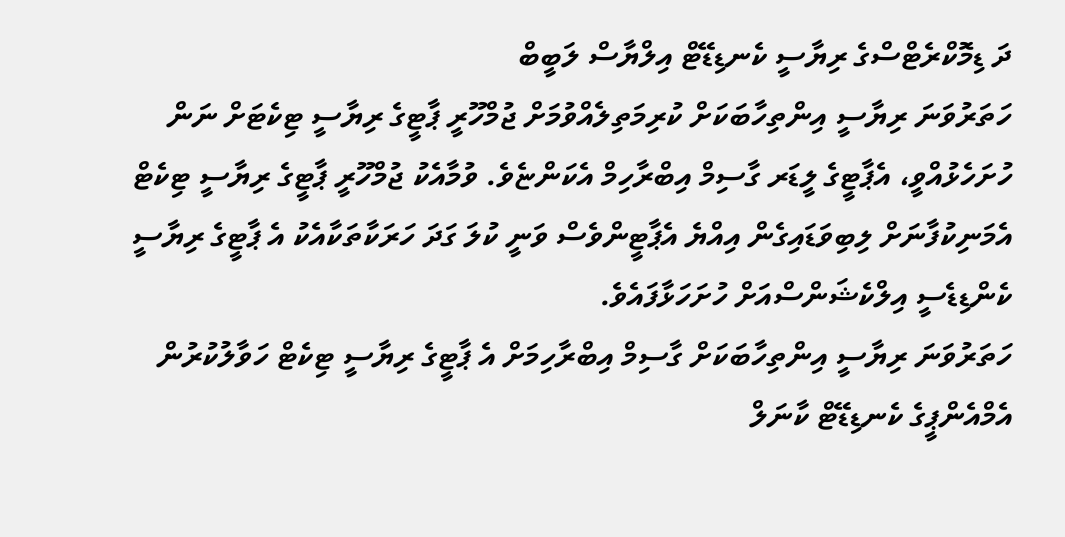ދަ ޑިމޮކްރެޓްސްގެ ރިޔާސީ ކެނޑިޑޭޓް އިލްޔާސް ލަބީބް
ހަތަރުވަނަ ރިޔާސީ އިންތިހާބަކަށް ކުރިމަތިލެއްވުމަށް ޖުމްހޫރީ ޕާޓީގެ ރިޔާސީ ޓިކެޓަށް ނަން ހުށަހެޅުއްވީ، އެޕާޓީގެ ލީޑަރ ގާސިމް އިބްރާހިމް އެކަންޏެވެ. ވުމާއެކު ޖުމްހޫރީ ޕާޓީގެ ރިޔާސީ ޓިކެޓް އެމަނިކުފާނަށް ލިބިވަޑައިގެން އިއްޔެ އެޕާޓީންވެސް ވަނީ ކުލަ ގަދަ ހަރަކާތަކާއެކު އެ ޕާޓީގެ ރިޔާސީ ކެންޑިޑެސީ އިލްކެޝަންސްއަށް ހުށަހަޅާފައެވެ.
ހަތަރުވަނަ ރިޔާސީ އިންތިހާބަކަށް ގާސިމް އިބްރާހިމަށް އެ ޕާޓީގެ ރިޔާސީ ޓިކެޓް ހަވާލުކުރުން
އެމްއެންޕީގެ ކެނޑިޑޭޓް ކާނަލް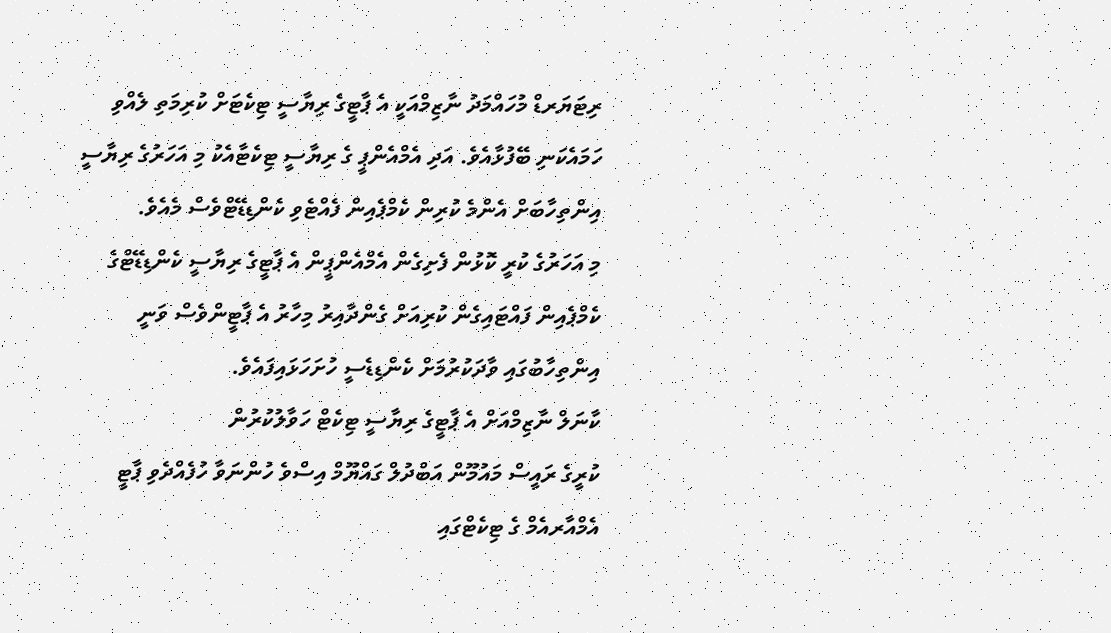ރިޓަޔަރޑް މުހައްމަދު ނާޒިމްއަކީ އެ ޕާޓީގެ ރިޔާސީ ޓިކެޓަށް ކުރިމަތި ލެއްވި ހަމައެކަނި ބޭފުޅާއެވެ. އަދި އެމްއެންޕީ ގެ ރިޔާސީ ޓިކެޓާއެކު މި އަހަރުގެ ރިޔާސީ އިންތިހާބަށް އެންމެ ކުރިން ކެމްޕެއިން ފެއްޓެވި ކެންޑިޑޭޓްވެސް މެއެވެ.
މި އަހަރުގެ ކުރީ ކޮޅުން ފެށިގެން އެމްއެންޕީން އެ ޕާޓީގެ ރިޔާސީ ކެންޑިޑޭޓްގެ ކެމްޕެއިން ފައްޓައިގެން ކުރިއަށް ގެންދާއިރު މިހާރު އެ ޕާޓީންވެސް ވަނީ އިންތިހާބުގައި ވާދަކުރުމަށް ކެންޑިޑެސީ ހުށަހަޅައިފައެވެ.
ކާނަލް ނާޒިމްއަށް އެ ޕާޓީގެ ރިޔާސީ ޓިކެޓް ހަވާލުކުރުން
ކުރީގެ ރައީސް މައުމޫން އަބްދުލް ގައްޔޫމް އިސްވެ ހުންނަވާ ހުފެއްދެވި ޕާޓީ އެމްއާރއެމް ގެ ޓިކެޓްގައި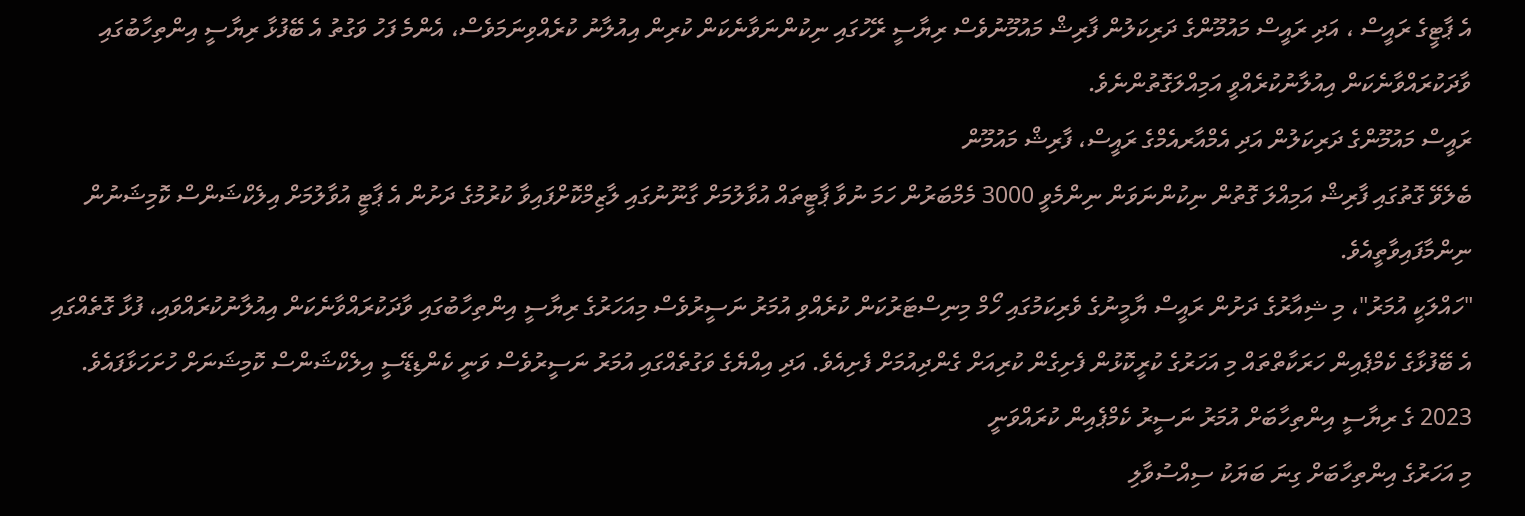އެ ޕާޓީގެ ރައީސް ، އަދި ރައީސް މައުމޫންގެ ދަރިކަލުން ފާރިޝް މައުމޫނުވެސް ރިޔާސީ ރޭހުގައި ނިކުންނަވާނެކަން ކުރިން އިއުލާނު ކުރެއްވިނަމަވެސް، އެންމެ ފަހު ވަގުތު އެ ބޭފުޅާ ރިޔާސީ އިންތިހާބުގައި ވާދަކުރައްވާނެކަން އިއުލާނުކުރެއްވީ އަމިއްލަގޮތުންނެވެ.
ރައީސް މައުމޫންގެ ދަރިކަލުން އަދި އެމްއާރއެމްގެ ރައީސް، ފާރިޝް މައުމޫން
ބެލެވޭ ގޮތުގައި ފާރިޝް އަމިއްލަ ގޮތުން ނިކުންނަވަން ނިންމެވީ 3000 މެމްބަރުން ހަމަ ނުވާ ޕާޓީތައް އުވާލުމަށް ގާނޫނުގައި ލާޒިމްކޮށްފައިވާ ކުރުމުގެ ދަށުން އެ ޕާޓީ އުވާލުމަށް އިލެކްޝަންސް ކޮމިޝަނުން ނިންމާފައިވާތީއެވެ.
"ހައްލަކީ އުމަރު"، މި ޝިއާރުގެ ދަށުން ރައީސް ޔާމީނުގެ ވެރިކަމުގައި ހޯމް މިނިސްޓަރުކަން ކުރެއްވި އުމަރު ނަސީރުވެސް މިއަހަރުގެ ރިޔާސީ އިންތިހާބުގައި ވާދަކުރައްވާނެކަން އިއުލާނުކުރައްވައި، ފުޅާ ގޮތެއްގައި އެ ބޭފުޅާގެ ކެމްޕެއިން ހަރަކާތްތައް މި އަހަރުގެ ކުރީކޮޅުން ފެށިގެން ކުރިއަށް ގެންދިއުމަށް ފެށިއެވެ. އަދި އިއްޔެގެ ވަގުތެއްގައި އުމަރު ނަސީރުވެސް ވަނީ ކެންޑިޑޭސީ އިލެކްޝަންސް ކޮމިޝަނަށް ހުށަހަޅާފައެވެ.
2023 ގެ ރިޔާސީ އިންތިހާބަށް އުމަރު ނަސީރު ކެމްޕެއިން ކުރައްވަނީ
މި އަހަރުގެ އިންތިހާބަށް ގިނަ ބަޔަކު ސިއްސުވާލި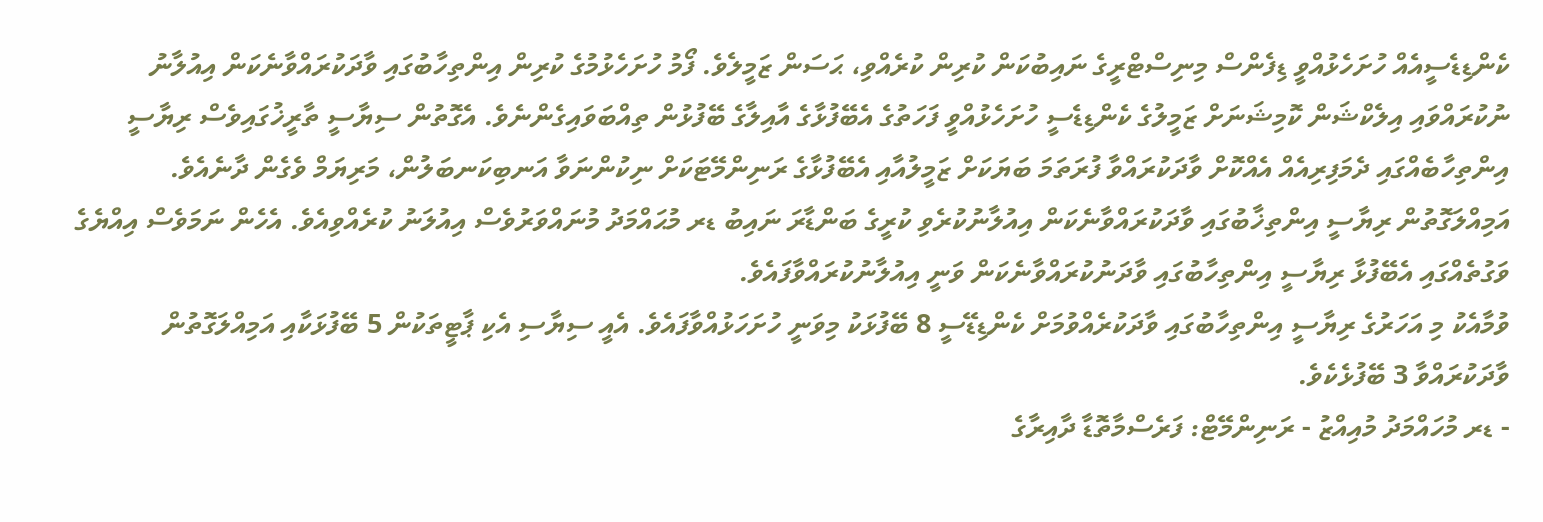ކެންޑިޑެސީއެއް ހުށަހެޅުއްވީ ޑިފެންސް މިނިސްޓްރީގެ ނައިބުކަން ކުރިން ކުރެއްވި، ޙަސަން ޒަމީލެވެ. ފޯމު ހުށަހެޅުމުގެ ކުރިން އިންތިހާބުގައި ވާދަކުރައްވާނެކަން އިއުލާނު ނުކުރައްވައި އިލެކްޝަން ކޮމިޝަނަށް ޒަމީލުގެ ކެންޑިޑެސީ ހުށަހެޅުއްވީ ފަހަތުގެ އެބޭފުޅާގެ އާއިލާގެ ބޭފުޅުން ތިއްބަވައިގެންނެވެ. އެގޮތުން ސިޔާސީ ތާރީޚުގައިވެސް ރިޔާސީ އިންތިހާބެއްގައި ދެމަފިރިއެއް އެއްކޮށް ވާދަކުރައްވާ ފުރަތަމަ ބަޔަކަށް ޒަމީލުއާއި އެބޭފުޅާގެ ރަނިންމޭޓަކަށް ނިކުންނަވާ އަނބިކަނބަލުން، މަރިޔަމް ވެގެން ދާނެއެވެ.
އަމިއްލަގޮތުން ރިޔާސީ އިންތިޚާބުގައި ވާދަކުރައްވާނެކަން އިއުލާނުކުރެވި ކުރީގެ ބަންޑާރަ ނައިބު ޑރ މުޙައްމަދު މުނައްވަރުވެސް އިއުލަނު ކުރެއްވިއެވެ. އެހެން ނަމަވެސް އިއްޔެގެ ވަގުތެއްގައި އެބޭފުޅާ ރިޔާސީ އިންތިހާބުގައި ވާދަނުކުރައްވާނެކަން ވަނީ އިއުލާނުކުރައްވާފައެވެ.
ވުމާއެކު މި އަހަރުގެ ރިޔާސީ އިންތިހާބުގައި ވާދަކުރެއްވުމަށް ކެންޑިޑޭސީ 8 ބޭފުޅަކު މިވަނީ ހުށަހަޅުއްވާފައެވެ. އެއީ ސިޔާސި އެކި ޕާޓީތަކުން 5 ބޭފުޅަކާއި އަމިއްލަގޮތުން ވާދަކުރައްވާ 3 ބޭފުޅެކެވެ.
- ޑރ މުހައްމަދު މުއިއްޒު - ރަނިންމޭޓް: ފަރެސްމާތޮޑާ ދާއިރާގެ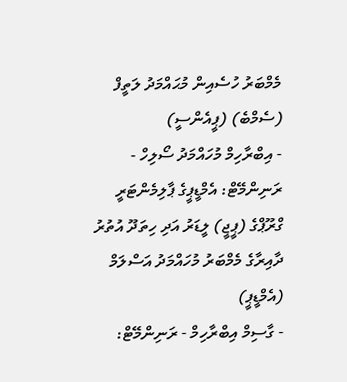މެމްބަރު ހުސެއިން މުޙައްމަދު ލަތީފް (ސެމްބެ) (ޕީއެންސީ)
- އިބްރާހިމް މުހައްމަދު ސޯލިހް - ރަނިންމޭޓް: އެމްޑީޕީގެ ޕާލިމެންޓަރީ ގްރޫޕްގެ (ޕީޖީ) ލީޑަރު އަދި ހިތަދޫ އުތުރު ދާއިރާގެ މެމްބަރު މުހައްމަދު އަސްލަމް (އެމްޑީޕީ)
- ގާސިމް އިބްރާހިމް - ރަނިންމޭޓް: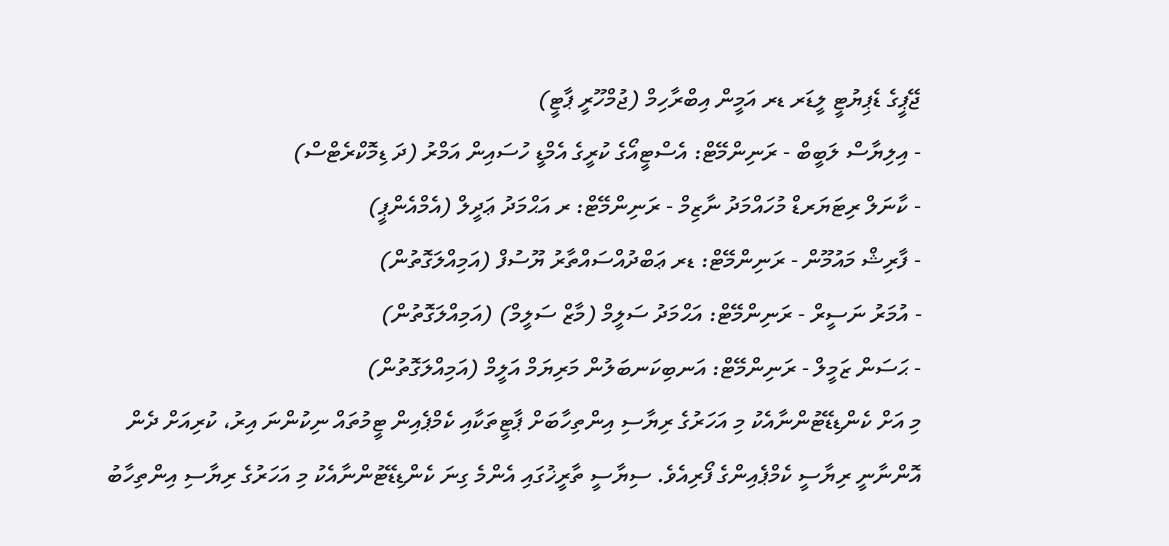ޖޭޕީގެ ޑެޕިޔުޓީ ލީޑަރ ޑރ އަމީން އިބްރާހިމް (ޖުމްހޫރީ ޕާޓީ)
- އިލިޔާސް ލަބީބް - ރަނިންމޭޓް: އެސްޓީއޯގެ ކުރީގެ އެމްޑީ ހުސައިން އަމްރު (ދަ ޑިމޮކްރެޓްސް)
- ކާނަލް ރިޓަޔަރޑް މުހައްމަދު ނާޒިމް - ރަނިންމޭޓް: ރ އަޙްމަދު ޢަދީލް (އެމްއެންޕީ)
- ފާރިޝް މައުމޫން - ރަނިންމޭޓް: ޑރ ޢަބްދުއްސައްތާރު ޔޫސުފް (އަމިއްލަގޮތުން)
- އުމަރު ނަސީރް - ރަނިންމޭޓް: އަޙްމަދު ސަލީމް (މާޒް ސަލީމް) (އަމިއްލަގޮތުން)
- ޙަސަން ޒަމީލް - ރަނިންމޭޓް: އަނބިކަނބަލުން މަރިޔަމް އަލީމް (އަމިއްލަގޮތުން)
މި އަށް ކެންޑިޑޭޓުންނާއެކު މި އަހަރުގެ ރިޔާސި އިންތިހާބަށް ޕާޓީތަކާއި ކެމްޕެއިން ޓީމުތައް ނިކުންނަ އިރު، ކުރިއަށް ދެން އޮންނާނީ ރިޔާސީ ކެމްޕެއިންގެ ފޯރިއެވެ. ސިޔާސީ ތާރީޚުގައި އެންމެ ގިނަ ކެންޑިޑޭޓުންނާއެކު މި އަހަރުގެ ރިޔާސި އިންތިހާބު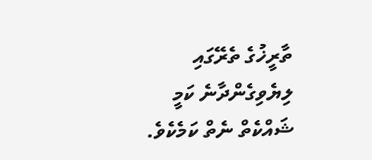ތާރީޚުގެ ތެރޭގައި ލިޔެވިގެންދާނެ ކަމީ ޝައްކެތް ނެތް ކަމެކެވެ.